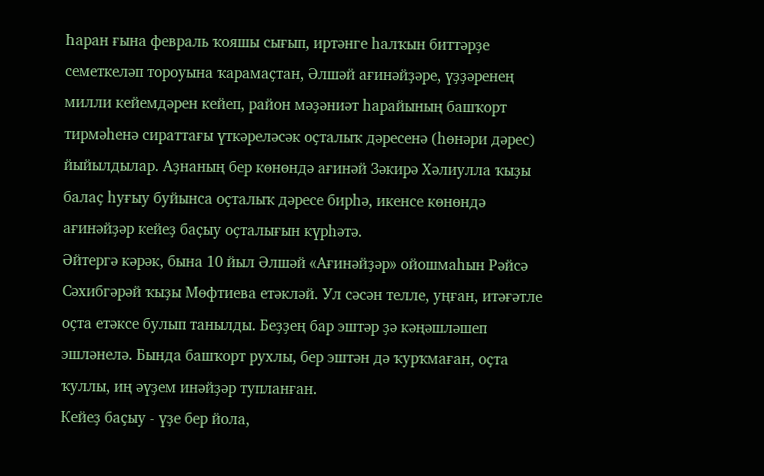Һаран ғына февраль ҡояшы сығып, иртәнге һалҡын биттәрҙе семеткеләп тороуына ҡарамаҫтан, Әлшәй ағинәйҙәре, үҙҙәренең милли кейемдәрен кейеп, район мәҙәниәт һарайының башҡорт тирмәһенә сираттағы үткәреләсәк оҫталыҡ дәресенә (һөнәри дәрес) йыйылдылар. Аҙнаның бер көнөндә ағинәй Зәкирә Хәлиулла ҡыҙы балаҫ һуғыу буйынса оҫталыҡ дәресе бирһә, икенсе көнөндә ағинәйҙәр кейеҙ баҫыу оҫталығын күрһәтә.
Әйтергә кәрәк, бына 10 йыл Әлшәй «Ағинәйҙәр» ойошмаһын Рәйсә Сәхибгәрәй ҡыҙы Мөфтиева етәкләй. Ул сәсән телле, уңған, итәғәтле оҫта етәксе булып танылды. Беҙҙең бар эштәр ҙә кәңәшләшеп эшләнелә. Бында башҡорт рухлы, бер эштән дә ҡурҡмаған, оҫта ҡуллы, иң әүҙем инәйҙәр тупланған.
Кейеҙ баҫыу - үҙе бер йола,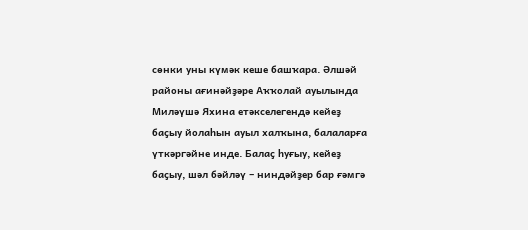сөнки уны күмәк кеше башҡара. Әлшәй районы ағинәйҙәре Аҡҡолай ауылында Миләүшә Яхина етәкселегендә кейеҙ баҫыу йолаһын ауыл халҡына, балаларға үткәргәйне инде. Балаҫ һуғыу, кейеҙ баҫыу, шәл бәйләү – ниндәйҙер бар ғәмгә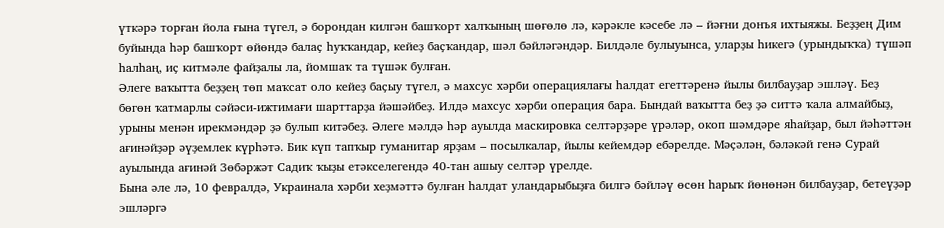үткәрә торған йола ғына түгел, ә борондан килгән башҡорт халҡының шөғөлө лә, кәрәкле кәсебе лә – йәғни донъя ихтыяжы. Беҙҙең Дим буйында һәр башҡорт өйөндә балаҫ һуҡҡандар, кейеҙ баҫҡандар, шәл бәйләгәндәр. Билдәле булыуынса, уларҙы һикегә (урындыҡҡа) түшәп һалһаң, иҫ китмәле файҙалы ла, йомшаҡ та түшәк булған.
Әлеге ваҡытта беҙҙең төп маҡсат оло кейеҙ баҫыу түгел, ә махсус хәрби операциялағы һалдат егеттәренә йылы билбауҙар эшләү. Беҙ бөгөн ҡатмарлы сәйәси-ижтимағи шарттарҙа йәшәйбеҙ. Илдә махсус хәрби операция бара. Бындай ваҡытта беҙ ҙә ситтә ҡала алмайбыҙ, урыны менән ирекмәндәр ҙә булып китәбеҙ. Әлеге мәлдә һәр ауылда маскировка селтәрҙәре үрәләр, окоп шәмдәре яһайҙар, был йәһәттән ағинәйҙәр әүҙемлек күрһәтә. Бик күп тапҡыр гуманитар ярҙам – посылкалар, йылы кейемдәр ебәрелде. Мәҫәлән, бәләкәй генә Сурай ауылында ағинәй Зөбәржәт Садиҡ ҡыҙы етәкселегендә 40-тан ашыу селтәр үрелде.
Бына әле лә, 10 февралдә, Украинала хәрби хеҙмәттә булған һалдат уландарыбыҙға билгә бәйләү өсөн һарыҡ йөнөнән билбауҙар, бетеүҙәр эшләргә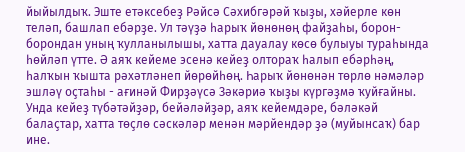йыйылдыҡ. Эште етәксебеҙ Рәйсә Сәхибгәрәй ҡыҙы, хәйерле көн теләп, башлап ебәрҙе. Ул тәүҙә һарыҡ йөнөнөң файҙаһы, борон-борондан уның ҡулланылышы, хатта дауалау көсө булыуы тураһында һөйләп үтте. Ә аяҡ кейеме эсенә кейеҙ олтораҡ һалып ебәрһәң, һалҡын ҡышта рәхәтләнеп йөрөйһөң. Һарыҡ йөнөнән төрлө нәмәләр эшләү оҫтаһы - ағинәй Фирҙәүсә Зәкәриә ҡыҙы күргәҙмә ҡуйғайны. Унда кейеҙ түбәтәйҙәр, бейәләйҙәр, аяҡ кейемдәре, бәләкәй балаҫтар, хатта төҫлө сәскәләр менән мәрйендәр ҙә (муйынсаҡ) бар ине.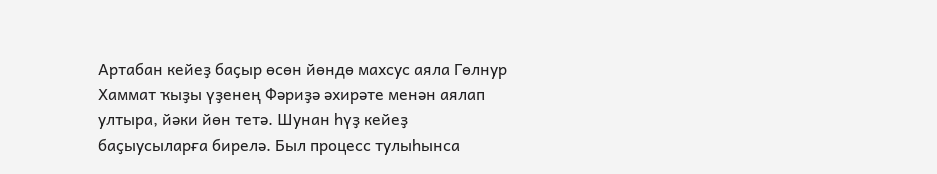Артабан кейеҙ баҫыр өсөн йөндө махсус аяла Гөлнур Хаммат ҡыҙы үҙенең Фәриҙә әхирәте менән аялап ултыра, йәки йөн тетә. Шунан һүҙ кейеҙ баҫыусыларға бирелә. Был процесс тулыһынса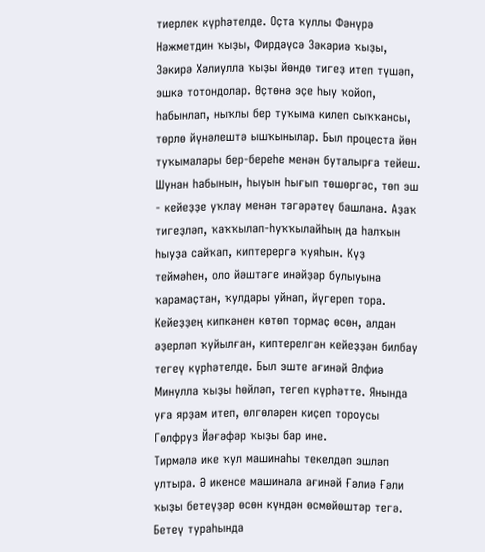тиерлек күрһәтелде. Оҫта ҡуллы Фәнүрә Нәжметдин ҡыҙы, Фирдәүсә Зәкәриә ҡыҙы, Зәкирә Хәлиулла ҡыҙы йөндө тигеҙ итеп түшәп, эшкә тотондолар. Өҫтөнә эҫе һыу ҡойоп, һабынлап, ныҡлы бер туҡыма килеп сыҡҡансы, төрлө йүнәлештә ышҡынылар. Был процеста йөн туҡымалары бер-береһе менән буталырға тейеш. Шунан һабынын, һыуын һығып төшөргәс, төп эш - кейеҙҙе уҡлау менән тәгәрәтеү башлана. Аҙаҡ тигеҙләп, ҡаҡҡылап-һуҡҡылайһың да һалҡын һыуҙа сайҡап, киптерергә ҡуяһын. Күҙ теймәһен, оло йәштәге инәйҙәр булыуына ҡарамаҫтан, ҡулдары уйнап, йүгереп тора.
Кейеҙҙең кипкәнен көтөп тормаҫ өсөн, алдан әҙерләп ҡуйылған, киптерелгән кейеҙҙән билбау тегеү күрһәтелде. Был эште ағинәй Әлфиә Минулла ҡыҙы һөйләп, тегеп күрһәтте. Янында уға ярҙам итеп, өлгөләрен киҫеп тороусы Гөлфруз Йәғәфәр ҡыҙы бар ине.
Тирмәлә ике ҡул машинаһы текелдәп эшләп ултыра. Ә икенсе машинала ағинәй Ғәлиә Ғәли ҡыҙы бетеүҙәр өсөн күндән өсмөйөштәр тегә. Бетеү тураһында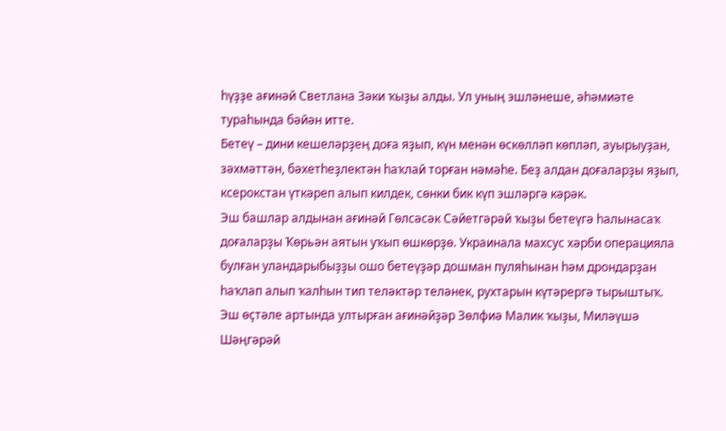һүҙҙе ағинәй Светлана Зәки ҡыҙы алды. Ул уның эшләнеше, әһәмиәте тураһында бәйән итте.
Бетеү – дини кешеләрҙең доға яҙып, күн менән өскөлләп көпләп, ауырыуҙан, зәхмәттән, бәхетһеҙлектән һаҡлай торған нәмәһе. Беҙ алдан доғаларҙы яҙып, ксерокстан үткәреп алып килдек, сөнки бик күп эшләргә кәрәк.
Эш башлар алдынан ағинәй Гөлсәсәк Сәйетгәрәй ҡыҙы бетеүгә һалынасаҡ доғаларҙы Ҡөрьән аятын уҡып өшкөрҙө. Украинала махсус хәрби операцияла булған уландарыбыҙҙы ошо бетеүҙәр дошман пуляһынан һәм дрондарҙан һаҡлап алып ҡалһын тип теләктәр теләнек, рухтарын күтәрергә тырыштыҡ.
Эш өҫтәле артында ултырған ағинәйҙәр Зөлфиә Малик ҡыҙы, Миләүшә Шәңгәрәй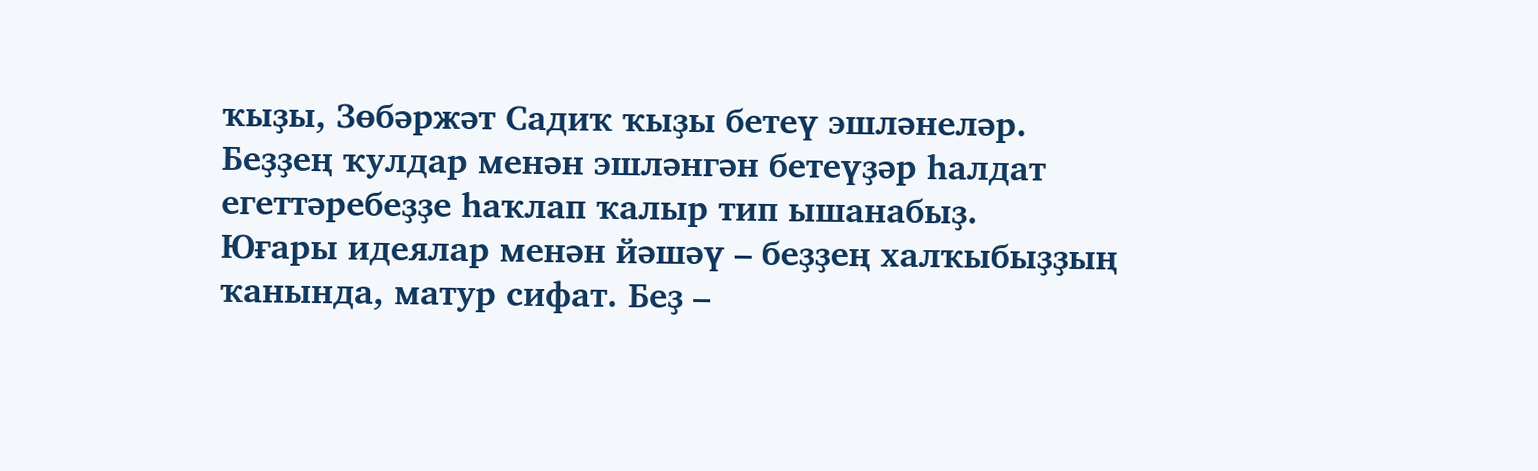ҡыҙы, Зөбәржәт Садиҡ ҡыҙы бетеү эшләнеләр. Беҙҙең ҡулдар менән эшләнгән бетеүҙәр һалдат егеттәребеҙҙе һаҡлап ҡалыр тип ышанабыҙ.
Юғары идеялар менән йәшәү – беҙҙең халҡыбыҙҙың ҡанында, матур сифат. Беҙ –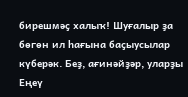бирешмәҫ халыҡ! Шуғалыр ҙа бөгөн ил һағына баҫыусылар күберәк. Беҙ, ағинәйҙәр, уларҙы Еңеү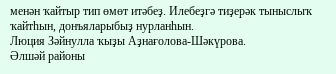менән ҡайтыр тип өмөт итәбеҙ. Илебеҙгә тиҙерәк тыныслыҡ ҡайтһын, донъяларыбыҙ нурланһын.
Люция Зәйнулла ҡыҙы Аҙнағолова-Шәкүрова.
Әлшәй районы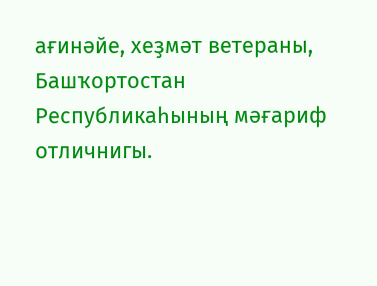ағинәйе, хеҙмәт ветераны, Башҡортостан Республикаһының мәғариф отличнигы.